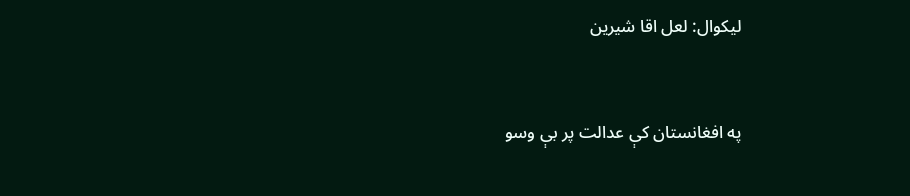ليكوال: لعل اقا شيرين



په افغانستان كې عدالت پر بې وسو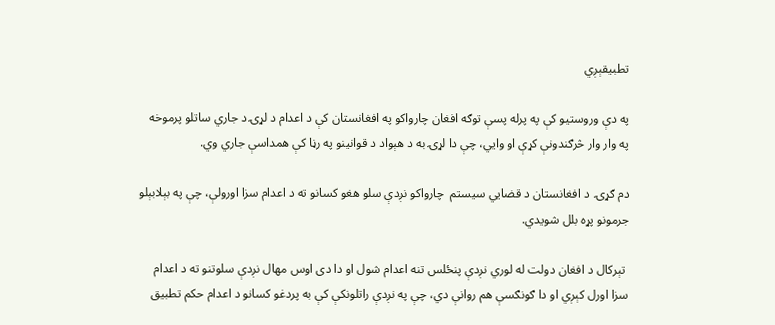تطبيقېږي

په دې وروستيو كې په پرله پسې توګه افغان چارواكو په افغانستان كې د اعدام د لړۍ د جاري ساتلو پرموخه په وار وار څرګندونې كړې او وايي، چې دا لړۍ به د هېواد د قوانينو په رڼا كې همداسې جاري وي.

دم ګړۍ  د افغانستان د قضايي سيستم  چارواکو نږدې سلو هغو كسانو ته د اعدام سزا اورولې، چې په بېلابېلو جرمونو پړه بلل شويدي.

 تېركال د افغان دولت له لوري نږدې پنځلس تنه اعدام شول او دا دى اوس مهال نږدې سلوتنو ته د اعدام سزا اورل كېږي او دا ګونګسې هم روانې دي، چې په نږدې راتلونكې كې به پردغو كسانو د اعدام حكم تطبيق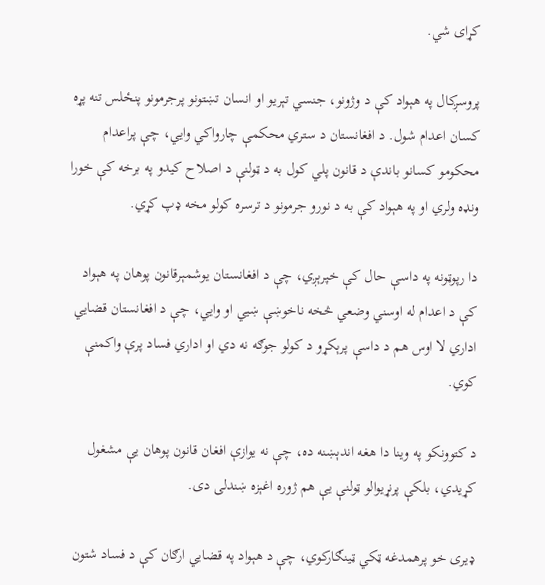كړاى شي.

پروسږكال په هېواد كې د وژونو، جنسي تېريو او انسان تښتونو پرجرمونو پنځلس تنه پړه كسان اعدام شول. د افغانستان د ستري محكمې چارواكي وايي، چې پراعدام  محكومو كسانو باندې د قانون پلي كول به د ټولنې د اصلاح كيدو په برخه كې خورا ونډه ولري او په هېواد كې به د نورو جرمونو د ترسره كولو مخه ډپ كړي.

دا رپوټونه په داسې حال كې خپرېږي، چې د افغانستان يوشمېرقانون پوهان په هېواد كې د اعدام له اوسني وضعي څخه ناخوښې ښيي او وايي، چې د افغانستان قضايي اداري لا اوس هم د داسې پرېكړو د كولو جوګه نه دي او اداري فساد پرې واكمنې كوي.

د كتوونكو په وينا دا هغه اندېښنه ده، چې نه يوازې افغان قانون پوهان يې مشغول كړيدي، بلكې پرنړيوالو ټولنې يې هم ژوره اغېزه ښندلى دى.

ډيرى خو پرهمدغه ټكي ټينګاركوي، چې د هېواد په قضايي ارګان كې د فساد شتون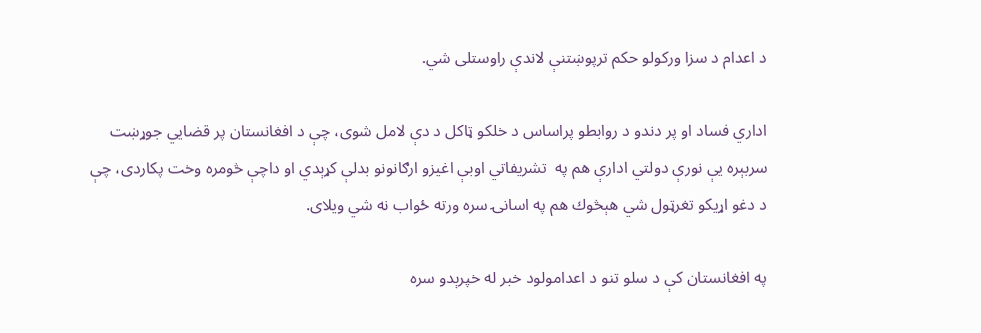د اعدام د سزا وركولو حكم ترپوښتنې لاندې راوستلى شي.

اداري فساد او پر دندو د روابطو پراساس د خلكو ټاكل د دې لامل شوى، چې د افغانستان پر قضايي جوړښت سربېره يې نورې دولتي ادارې هم په  تشريفاتي اوبې اغيزو ارګانونو بدلې كړېدي او داچې څومره وخت پكاردى، چې د دغو اړيكو تغرټول شي هېڅوك هم په اسانۍ سره ورته ځواب نه شي ويلاى.

په افغانستان كې د سلو تنو د اعدامولود خبر له خپرېدو سره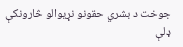جوخت د بشري حقونو نړيوالو څارونكې ډلې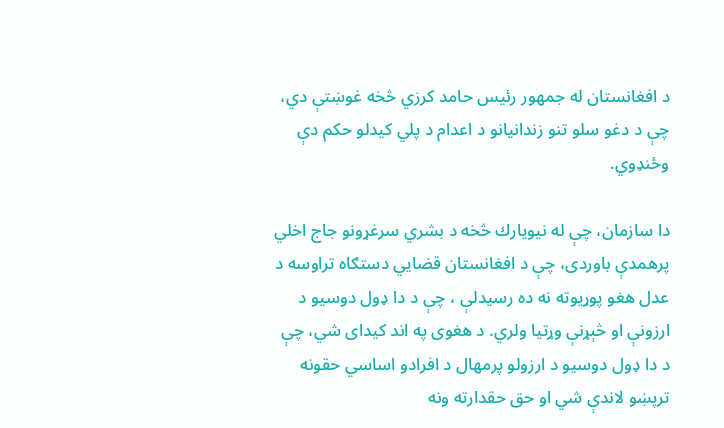د افغانستان له جمهور رئيس حامد كرزي څخه غوښتې دي، چې د دغو سلو تنو زندانيانو د اعدام د پلي كيدلو حكم دې وځنډوي.

دا سازمان، چې له نيويارك څخه د بشري سرغړونو جاج اخلي پرهمدې باوردى، چې د افغانستان قضايي دستګاه تراوسه د عدل هغو پوړيوته نه ده رسيدلې ، چې د دا ډول دوسيو د ارزونې او څېړنې وړتيا ولري. د هغوى په اند كيداى شي، چې د دا ډول دوسيو د ارزولو پرمهال د افرادو اساسي حقونه ترپښو لاندې شي او حق حقدارته ونه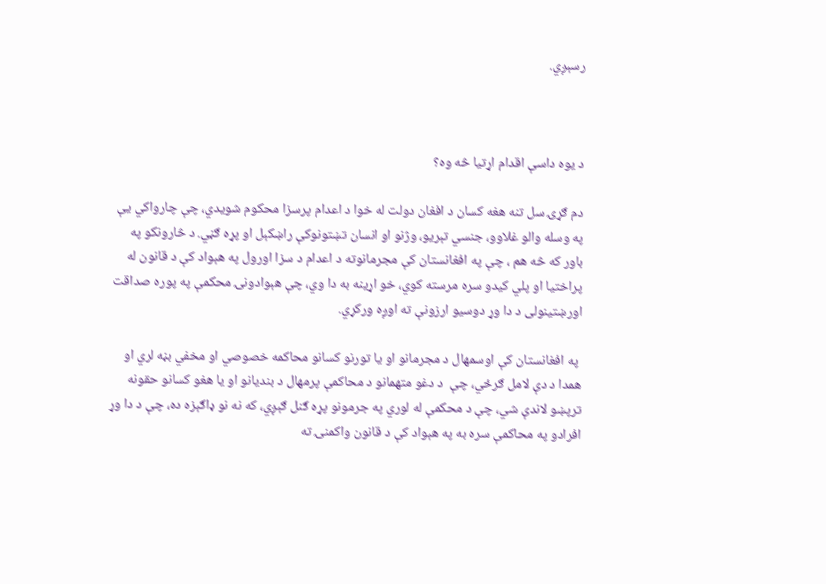رسېږي.



د يوه داسې اقدام اړتيا څه وه؟

دم ګړۍ سل تنه هغه كسان د افغان دولت له خوا د اعدام پرسزا محكوم شويدي، چې چارواكي يې په وسله والو غلاوو، جنسي تېريو، وژنو او انسان تښتونوكې راښكېل او پړه ګڼي. د څارونكو په باور كه څه هم ، چې په افغانستان كې مجرمانوته د اعدام د سزا اورول په هېواد كې د قانون له پراختيا او پلي كيدو سره مرسته كوي، خو اړينه به دا وي، چې هېوادونۍ محكمې په پوره صداقت اورښتينولى د دا وړ دوسيو ارزونې ته اوږه وركړي.

 په افغانستان كې اوسمهال د مجرمانو او يا تورنو كسانو محاكمه خصوصي او مخفي بڼه لري او همدا د دې لامل ګرځي، چې  د دغو متهمانو د محاكمې پرمهال د بنديانو او يا هغو كسانو حقونه ترپښو لاندې شي، چې د محكمې له لوري په جرمونو پړه ګنل ګېږي، كه نه نو ډاګېزه ده، چې د دا وړ افرادو په محاكمې سره به په هېواد كې د قانون واكمنۍ ته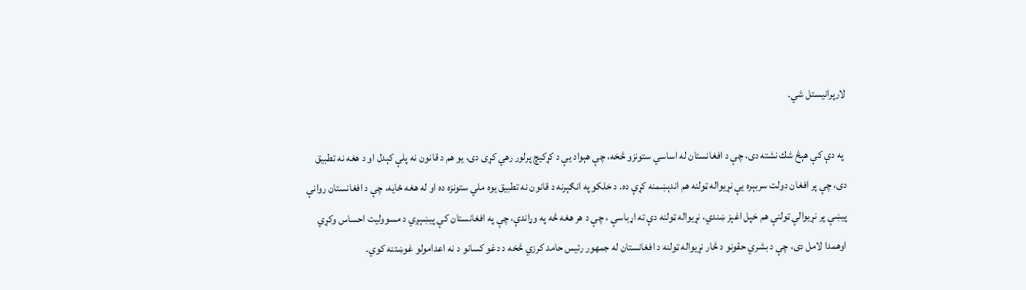لارپرانيستل شي.

 په دې كې هېڅ شك نشته دى، چې د افغانستان له اساسي ستونزو څخه، چې هېواد يې د كړكيچ پرلور رهي كړى دى، يو هم د قانون نه پلې كېدل او د هغه نه تطبيق دى، چې پر افغان دولت سربېره يې نړيواله ټولنه هم اندېښمنه كړې ده. د خلكو په انګېرنه د قانون نه تطبيق يوه ملي ستونزه ده او له هغه ځايه، چې د افغانستان روانې پيښې پر نړيوالې ټولنې هم خپل اغېز ښندي، نړيواله ټولنه دې ته اړباسې ، چې د هر هغه څه په وړاندې، چې په افغانستان كې پيښېږي د مسووليت احساس وكړي اوهمدا لامل دى، چې د بشري حقونو د څار نړيواله ټولنه د افغانستان له جمهور رئيس حامد كرزي څخه د دغو كسانو د نه اعدامولو غوښتنه كوي.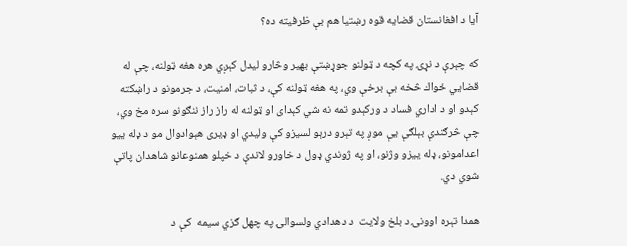آيا د افغانستان قضايه قوه رښتيا هم بې ظرفيته ده؟

كه چېرې د نړۍ په كچه د ټولنو جوړښتې بهير وڅارو ليدل كېږي هره هغه ټولنه، چې له قضايي ځواك څخه بې برخې وي، په هغه ټولنه كې، د ثبات، امنيت، د جرمونو د راښكته كېدو او د اداري فساد د وركېدو تمه نه شي كېداى او ټولنه له راز راز ننګونو سره مخ وي، چې څرګندې بېلګې يې موږ په تېرو درېو لسيزو كې وليدي او ډيرى هېوادوال مو د ډله ييو اعدامونو، ډله ييزو وژنو، او په ژوندي ډول د خاورو لاندې د خپلو همنوعانو شاهدان پاتې شوي دي.

همدا تېره اوونۍ د بلخ ولايت  د دهدادي ولسوالۍ په چهل ګزي سيمه  كې د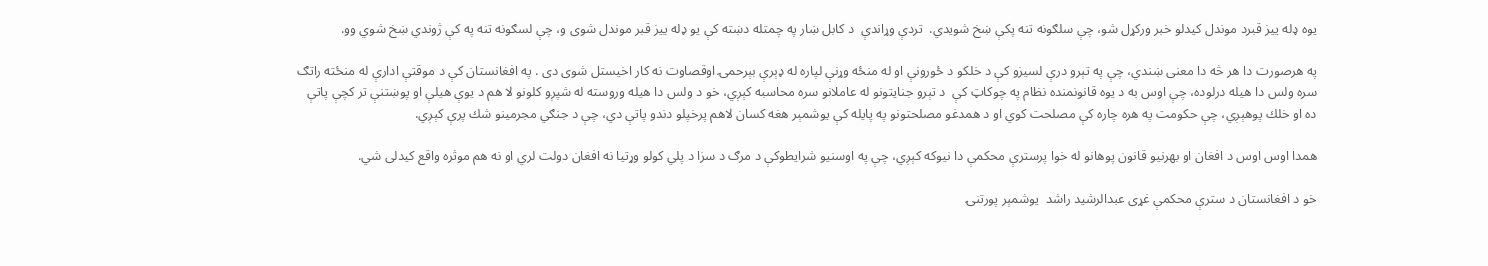يوه ډله ييز قبرد موندل كيدلو خبر وركړل شو، چې سلګونه تنه پكې ښخ شويدي.  تردې وړاندې  د كابل ښار په چمتله دښته كې يو ډله ييز قبر موندل شوى و، چې لسګونه تنه په كې ژوندي ښخ شوي وو.

په هرصورت دا هر څه دا معنى ښندي، چې په تېرو درې لسيزو كې د خلكو د ځورونې او له منځه وړنې لپاره له ډېرې بېرحمۍ اوقصاوت نه كار اخيستل شوى دى . په افغانستان كې د موقتې ادارې له منځته راتګ سره ولس دا هيله درلوده، چې اوس به د يوه قانونمنده نظام په چوكاټ كې  د تېرو جنايتونو له عاملانو سره محاسبه كېږي، خو د ولس دا هيله وروسته له شپږو كلونو لا هم د يوې هيلې او پوښتنې تر كچې پاتې ده او خلك پوهېږي، چې حكومت په هره چاره كې مصلحت كوي او د همدغو مصلحتونو په پايله كې يوشمېر هغه كسان لاهم پرخپلو دندو پاتې دي، چې د جنګي مجرمينو شك پرې كېږي.

همدا اوس اوس د افغان او بهرنيو قانون پوهانو له خوا پرسترې محكمې دا نيوكه كېږي، چې په اوسنيو شرايطوكې د مرګ د سزا د پلي كولو وړتيا نه افغان دولت لري او نه هم موثره واقع كيدلى شي.

خو د افغانستان د سترې محکمې غړى عبدالرشيد راشد  يوشمېر پورتنۍ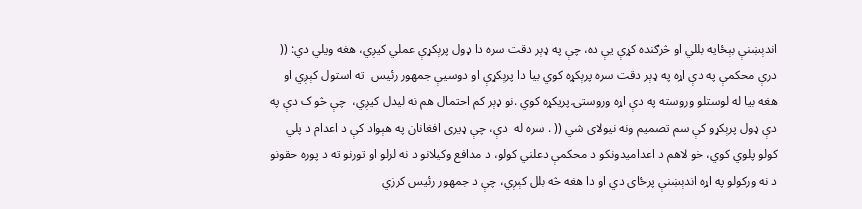اندېښنې بېځايه بللي او څرګنده كړې يې ده، چې په ډېر دقت سره دا ډول پرېکړې عملي کيږي، هغه ويلي دي: (( درې محکمې په دې اړه په ډېر دقت سره پرېکړه کوي بيا دا پرېکړې او دوسيې جمهور رئيس  ته استول كېږي او هغه بيا له لوستلو وروسته په دې اړه وروستۍ پريکړه کوي .نو ډېر کم احتمال هم نه ليدل کيږي،  چې څو ک دې په دې ډول پرېکړو کې سم تصميم ونه نيولاى شي (( . سره له  دې، چې ډيرى افغانان په هېواد كې د اعدام د پلي كولو پلوي كوي، خو لاهم د اعداميدونكو د محكمې دعلني كولو، د مدافع وكيلانو د نه لرلو او تورنو ته د پوره حقونو د نه وركولو په اړه اندېښنې پرځاى دي او دا هغه څه بلل كېږي، چې د جمهور رئيس كرزي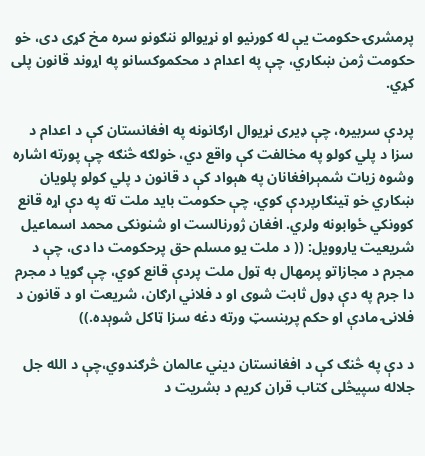پرمشرۍ حكومت يې له كورنيو او نړيوالو ننګونو سره مخ كړى دى، خو حكومت ژمن ښكاري، چې په اعدام د محكموكسانو په اړوند قانون پلى كړي.

پردې سربيره، چې ډيرى نړيوال ارګانونه په افغانستان كې د اعدام د سزا د پلي كولو په مخالفت كې واقع دي، خولګه څنګه چې پورته اشاره وشوه زيات شمېرافغانان په هېواد كې د قانون د پلي كولو پلويان ښكاري خو ټينګارپردې كوي، چې حكومت بايد ملت ته په دې اړه قانع كوونكي ځوابونه ولري. افغان ژورنالست او شنونكى محمد اسماعيل شريعيت ياروويل: (( د ملت يو مسلم حق پرحكومت دا دى، چې د مجرم د مجازاتو پرمهال به ټول ملت پردې قانع كوي، چې ګويا د مجرم دا جرم په دې ډول ثابت شوى او د فلاني ارګان، شريعت او د قانون د فلانۍ مادې او حكم پربنسټ ورته دغه سزا ټاكل شوېده.))

د دې په څنګ كې د افغانستان ديني عالمان څرګندوي،چې د الله جل جلاله سپيڅلى كتاب قران كريم د بشريت د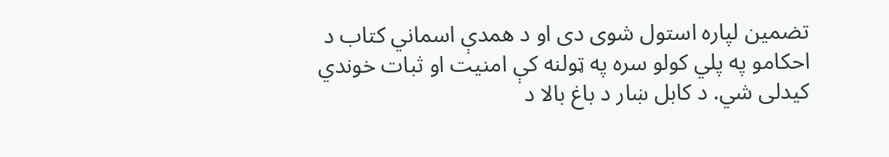تضمين لپاره استول شوى دى او د همدې اسماني كتاب د احكامو په پلي كولو سره په ټولنه كې امنيت او ثبات خوندي كيدلى شي. د كابل ښار د باغ بالا د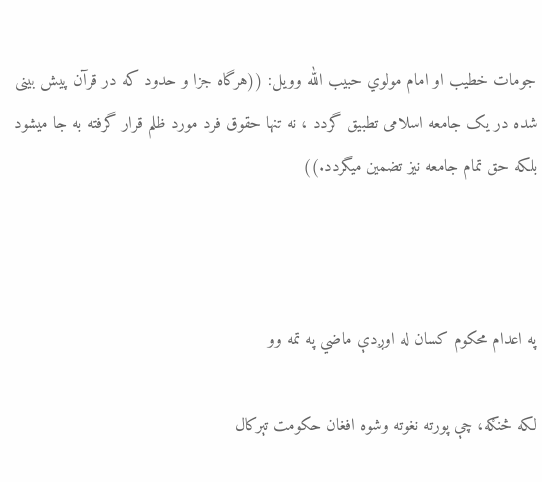جومات خطيب او امام مولوي حبيب الله وويل: ((هرگاه جزا و حدود که در قرآن پیش بینی شده در یک جامعه اسلامی تطبیق گردد ، نه تنها حقوق فرد مورد ظلم قرار گرفته به جا میشود بلکه حق تمام جامعه نیز تضمین میگردد.))



په اعدام محكوم كسان له اوږدې ماضي په تمه وو

لكه څنګه، چې پورته نغوته وشوه افغان حكومت تېركال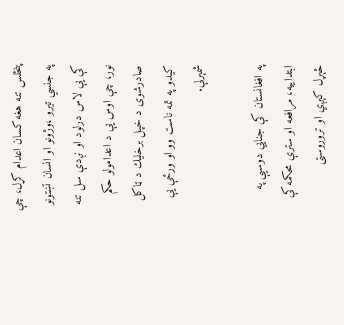پنځلس تنه هغه كسان اعدام كړل، چې په جنسي تيرو ،وژونو او انسان تښتونو كې يې لاس درلود او نږدې سل تنه نور، چې اوس يې د اعدامولو حكم صادرشوى د خپل برخليك د ټاكل كيدو په تمه ناست وو او ورځې يې شمېرلې.

په افغانستان كې جنايي دوسيې په ابتداييه، مرافعه او سترې محكمه كې څېړل كېږي او تروروستى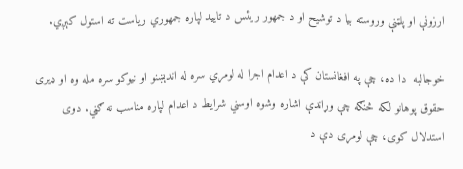ارزونې او پلټنې وروسته بيا د توشيح او د جمهور ريئس د تاييد لپاره جمهوري رياست ته استول كېږي.

خوجالبه  دا ده، چې په افغانستان كې د اعدام اجرا له لومړي سره له اندېښنو او نيوكو سره مله وه او ډيرى حقوق پوهانو لكه څنګه چې وړاندې اشاره وشوه اوسني شرايط د اعدام لپاره مناسب نه ګڼي. دوى استدلال كوى، چې لومړى دې د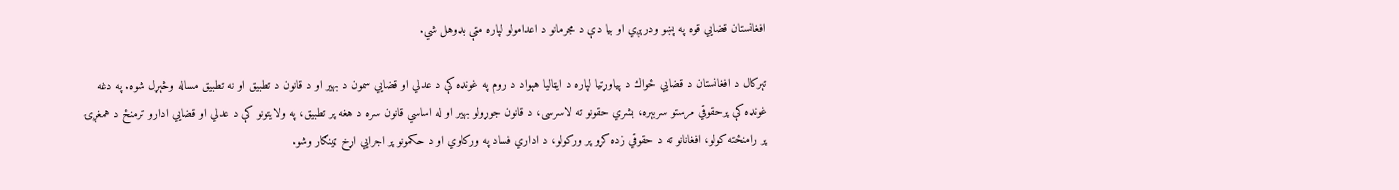افغانستان قضايي قوه په پښو ودرېږي او بيا دې د مجرمانو د اعدامولو لپاره مټې بډوهل شي.

تېركال د افغانستان د قضايي ځواك د پياوړتيا لپاره د ايټاليا هېواد د روم په غونډه كې د عدلي او قضايي سمون د بهير او د قانون د تطبيق او نه تطبيق مساله وڅېړل شوه. په دغه غونډه كې پرحقوقي مرستو سربېره، بشري حقونو ته لاسرسى، د قانون جوړولو بهير او له اساسي قانون سره د هغه پر تطبيق، په ولايتونو كې د عدلي او قضايي ادارو ترمنځ د همغږۍ پر رامنځته كولو، افغانانو ته د حقوقي زده كړو پر وركولو، د اداري فساد په وركاوي او د حكمونو پر اجرايي اړخ ټينګار وشو.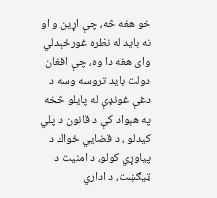خو هغه څه، چې اړين و او نه بايد له نظره غورځېدلي واى هغه دا وه، چې افغان دولت بايد تروسه وسه د دغې غونډې له پايلو څخه په هېواد كې د قانون د پلي كيدلو ، د قضايي ځواك د پياوړي كولو، د امنيت د ټيګښت، د اداري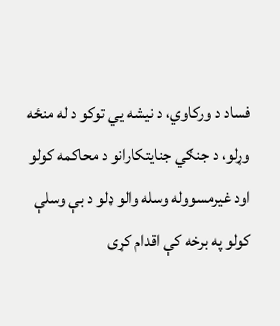فساد د وركاوي، د نيشه يي توكو د له منځه وړلو، د جنګي جنايتكارانو د محاكمه كولو اود غيرمسووله وسله والو ډلو د بې وسلې كولو په برخه كې اقدام كړى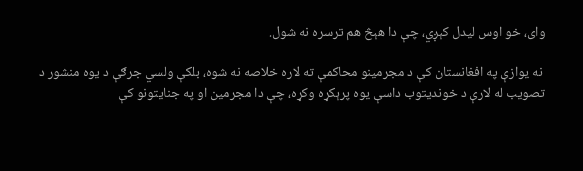واى، خو اوس ليدل كېږي، چې دا هېڅ هم ترسره نه شول.

 نه يوازې په افغانستان كې د مجرمينو محاكمې ته لاره خلاصه نه شوه، بلكې ولسي جرګې د يوه منشور د تصويب له لارې د خونديتوب داسې يوه پرېكړه وكړه، چې دا مجرمين او په جنايتونو كې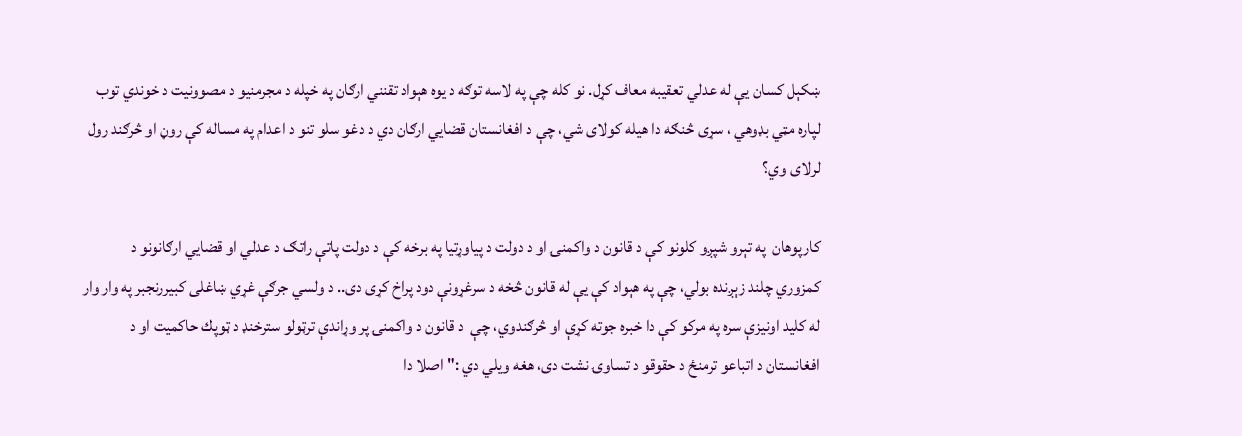ښكېل كسان يې له عدلي تعقيبه معاف كړل. نو كله چې په لاسه توګه د يوه هېواد تقنني ارګان په خپله د مجرمنيو د مصوونيت د خوندي توب لپاره مټي بډوهي ، سړى څنګه دا هيله كولاى شي، چې د افغانستان قضايي ارګان دي د دغو سلو تنو د اعدام په مساله كې روڼ او څرګند رول لرلاى وي؟

كارپوهان  په تېرو شپږو كلونو كې د قانون د واكمنۍ او د دولت د پياوړتيا په برخه كې د دولت پاتې راتګ د عدلي او قضايي ارګانونو د  كمزوري چلند زېږنده بولي، چې په هېواد كې يې له قانون څخه د سرغړونې دود پراخ كړى دى.. د ولسي جرګې غړي ښاغلى كبيررنجبر په وار وار له كليد اونيزې سره په مركو كې دا خبره جوته كړې او څرګندوي، چې  د قانون د واكمنۍ پر وړاندې ترټولو سترخنډ د ټوپك حاكميت او د افغانستان د اتباعو ترمنځ د حقوقو د تساوۍ نشت دى، هغه ويلي دي :" اصلا دا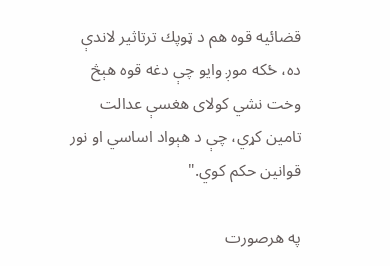قضائيه قوه هم د ټوپك ترتاثير لاندې ده، ځكه موږ وايو چې دغه قوه هېڅ وخت نشي كولاى هغسې عدالت تامين كړي، چې د هېواد اساسي او نور قوانين حكم كوي."

په هرصورت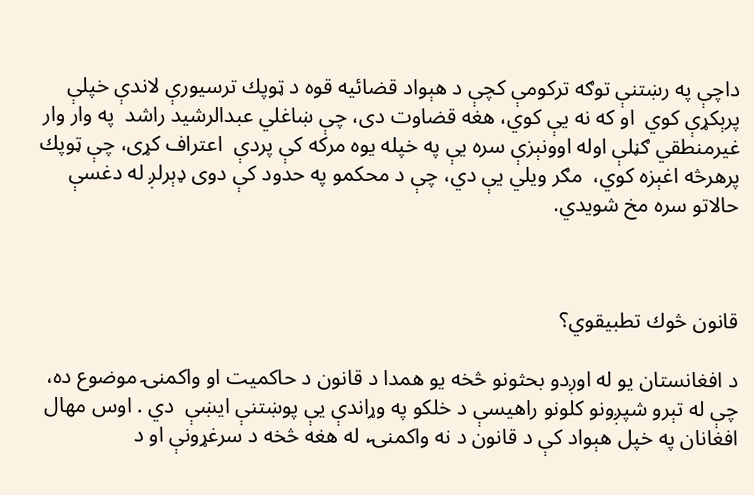داچې په رښتنې توګه تركومې كچې د هېواد قضائيه قوه د ټوپك ترسيورې لاندې خپلې پرېكړې كوي  او كه نه يې كوي، هغه قضاوت دى، چې ښاغلي عبدالرشيد راشد  په وار وار غيرمنطقي ګڼلې اوله اوونېزې سره يې په خپله يوه مركه كې پردې  اعتراف كړى، چې ټوپك پرهرڅه اغېزه كوي،  مګر ويلي يې دي، چې د محكمو په حدود كې دوى ډېرلږ له دغسې حالاتو سره مخ شويدي.



قانون څوك تطبيقوي؟

د افغانستان يو له اوږدو بحثونو څخه يو همدا د قانون د حاكميت او واكمنۍ موضوع ده، چې له تېرو شپږونو كلونو راهيسې د خلكو په وړاندې يې پوښتنې ايښې  دي . اوس مهال  افغانان په خپل هېواد كې د قانون د نه واكمنۍ، له هغه څخه د سرغړونې او د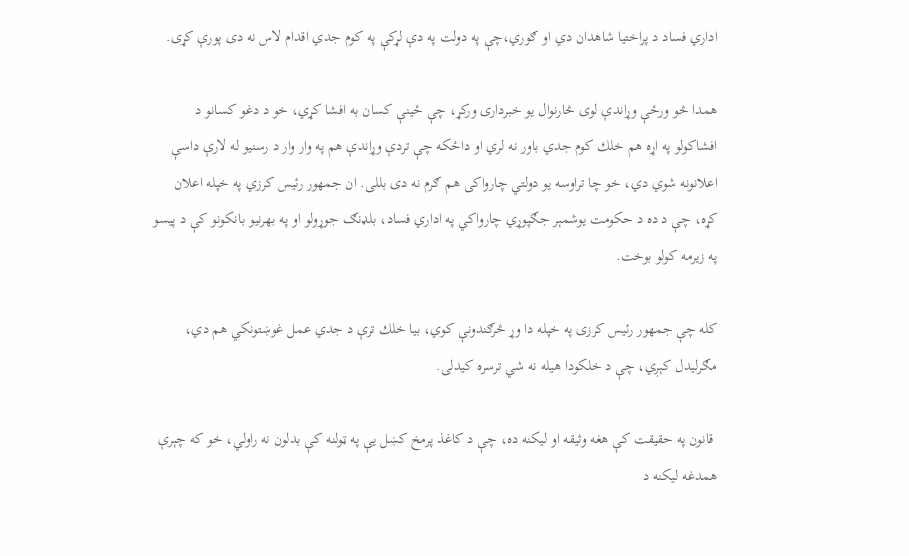اداري فساد د پراختيا شاهدان دي او ګوري،چې په دولت په دې لړكې په كوم جدي اقدام لاس نه دى پورې كړى.

همدا څو ورځې وړاندې لوى څارنوال يو خبردارى وركړ، چې ځينې كسان به افشا كړي، خو د دغو كسانو د افشاكولو په اړه هم خلك كوم جدي باور نه لري او داځكه چې تردې وړاندې هم په وار وار د رسنيو له لارې داسې  اعلانونه شوي دي، خو چا تراوسه يو دولتي چارواكى هم ګرم نه دى بللى. ان جمهور رئيس كرزي په خپله اعلان كړه، چې د ده د حكومت يوشمېر جګپوړي چارواكي په اداري فساد، بلډنګ جوړولو او په بهرنيو بانكونو كې د پيسو په زيرمه كولو بوخت.

كله چې جمهور رئيس كرزى په خپله دا وړ څرګندونې كوي، بيا خلك ترې د جدي عمل غوښتونكي هم دي، مګرليدل كېږي، چې د خلكودا هيله نه شي ترسره كيدلى.

 قانون په حقيقت كې هغه وثيقه او ليكنه ده، چې د كاغذ پرمخ كښل يې په ټولنه كې بدلون نه راولي، خو كه چېرې همدغه ليكنه د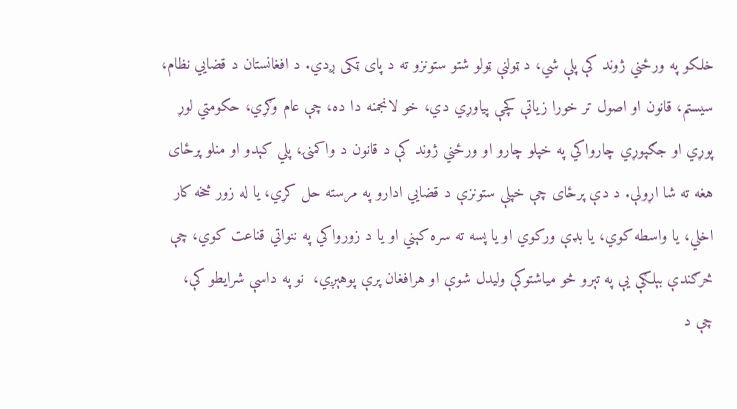خلكو په ورځني ژوند كې پلې شي، د ټولنې ټولو شتو ستونزو ته د پاى ټكى ږدي. د افغانستان د قضايي نظام، سيستم، قانون او اصول تر خورا زياتې كچې پياوړي دي، خو لانجمنه دا ده، چې عام وګړي، حكومتي لوړ پوړي او جګپوړي چارواكي په خپلو چارو او ورځني ژوند كې د قانون د واكمنۍ، پلي كېدو او منلو پرځاى هغه ته شا اړولې. د دې پرځاى چې خپلې ستونزې د قضايي ادارو په مرسته حل كړي، يا له زور څخه كار اخلي، يا واسطه كوي، يا بډې وركوي او يا پسه ته سره كېني او يا د زورواكي په ننواتي قناعت كوي، چې څرګندې بېلګې يې په تېرو څو مياشتوكې وليدل شوې او هرافغان پرې پوهېږي،  نو په داسې شرايطو كې،  چې د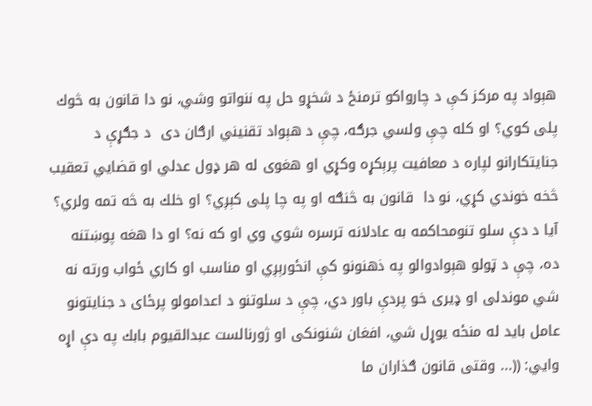هېواد په مركز كې د چارواكو ترمنځ د شخړو حل په ننواتو وشي، نو دا قانون به څوك پلى كوي؟ او كله چې ولسي جرګه، چې د هېواد تقنيني ارګان دى  د جګړې د جنايتكارانو لپاره د معافيت پرېكړه وكړي او هغوى له هر ډول عدلي او قضايي تعقيب څخه خوندي كړي، نو دا  قانون به څنګه او په چا پلى كېږي؟ او خلك به څه تمه ولري؟ آيا د دې سلو تنومحاكمه به عادلانه ترسره شوي وي او كه نه؟ او دا هغه پوښتنه ده، چې د ټولو هېوادوالو په ذهنونو كې انځورېږي او مناسب او كاري ځواب ورته نه شي موندلى او ډيرى خو پردې باور دي، چې د سلوتنو د اعدامولو پرځاى د جنايتونو عامل بايد له منځه يوړل شي، افغان شنونكى او ژورنالست عبدالقيوم بابك په دې اړه وايي: ((... وقتى قانون ګذاران ما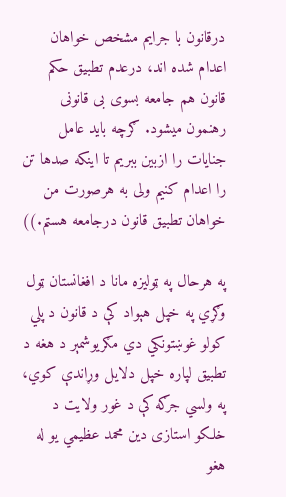درقانون با جرايم مشخص خواهان اعدام شده اند، درعدم تطبيق حكم قانون هم جامعه بسوى بى قانونى رهنمون ميشود. ګرچه بايد عامل جنايات را ازبين ببريم تا اينكه صدها تن را اعدام كنيم ولى به هرصورت من خواهان تطبيق قانون درجامعه هستم.))

په هرحال په ټوليزه مانا د افغانستان ټول وګړي په خپل هېواد كې د قانون د پلي كولو غوښتونكي دي مګريوشمېر د هغه د تطبيق لپاره خپل دلايل وړاندې كوي، په ولسي جرګه كې د غور ولايت د خلكو استازى دين محمد عظيمي يو له هغو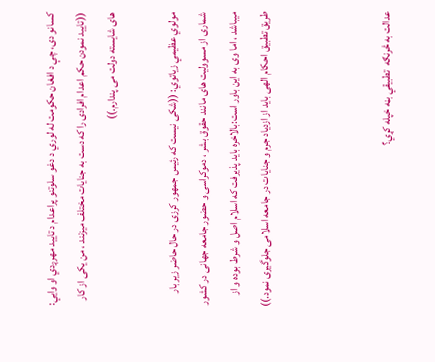كسانو دى، چې د افغان حكومت له لوري د دغو سلوتنو پراعدام د تاييد مهرږدي او وايي: ((تایید نمودن حکم اعدام افرادی را که دست به جنایات مختلف میزنند ، من یکی از کار های شایسته دولت مى پندارم.))

مولوي عظيمي زياتوي: ((شکی نیست که رئیس جمهور کرزی در حال حاضر زیر بار شماری از مسوولیت های مانند حقوق بشر ، دموکراسی و حضور جامعه جهانی در کشور میباشد ، اما وی به این باور است:بالاخره باید پذیرفت که اسلام اصل و شرط بوده و از طریق تطبیق احکام الهی باید از ازدیاد جرم و جنایات در جامعه اسلامی جلوگیری نمود.))



عدالت به څرنګه  تطبيقي بڼه خپله كړي؟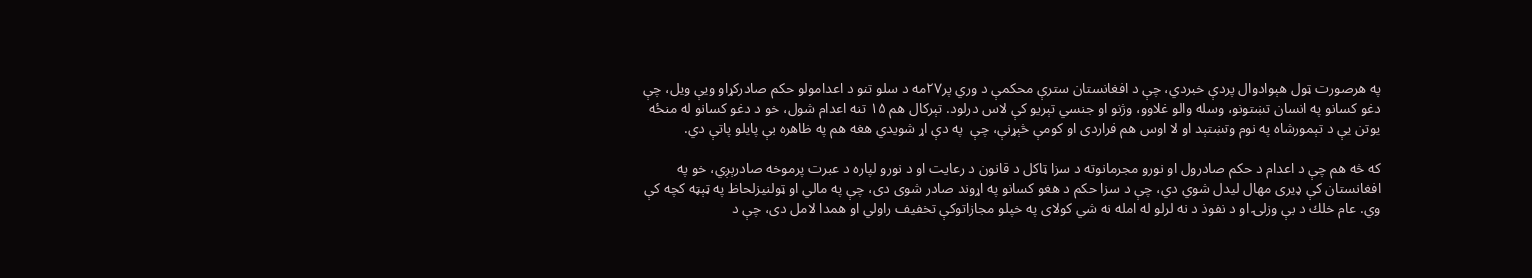په هرصورت ټول هېوادوال پردې خبردي، چې د افغانستان سترې محكمې د وري پر۲۷مه د سلو تنو د اعدامولو حكم صادركړاو ويې ويل، چې دغو كسانو په انسان تښتونو، وسله والو غلاوو، وژنو او جنسي تېريو كې لاس درلود. تېركال هم ۱۵ تنه اعدام شول، خو د دغو كسانو له منځه يوتن يې د تېمورشاه په نوم وتښتېد او لا اوس هم فراردى او كومې څېړنې، چې  په دې اړ شويدي هغه هم په ظاهره بې پايلو پاتې دي.

كه څه هم چې د اعدام د حكم صادرول او نورو مجرمانوته د سزا ټاكل د قانون د رعايت او د نورو لپاره د عبرت پرموخه صادرېږي، خو په افغانستان كې ډيرى مهال ليدل شوي دي، چې د سزا حكم د هغو كسانو په اړوند صادر شوى دى، چې په مالي او ټولنيزلحاظ په ټېټه كچه كې وي. عام خلك د بې وزلۍ او د نفوذ د نه لرلو له امله نه شي كولاى په خپلو مجازاتوكې تخفيف راولي او همدا لامل دى، چې د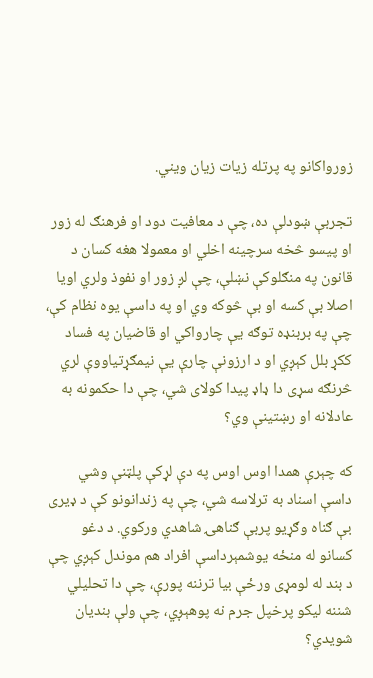زورواكانو په پرتله زيات زيان ويني.

تجربې ښودلې ده، چې د معافيت دود او فرهنګ له زور او پيسو څخه سرچينه اخلي او معمولا هغه كسان د قانون په منګلوكې نښلې، چې لږ زور او نفوذ ولري اويا اصلا بې كسه او بې څوكه وي او په داسې يوه نظام كې، چې په بربنډه توګه يې چارواكي او قاضيان په فساد ككړ بلل كېږي او د ارزونې چارې يې نيمګړتياووې لري څرنګه سړى دا ډاډ پيدا كولاى شي، چې دا حكمونه به عادلانه او رښتينې وي؟

كه چېرې همدا اوس اوس په دې لړكې پلټنې وشي داسې اسناد به ترلاسه شي، چې په زندانونو كې د ډيرى بې ګناه وګړيو پربې ګناهۍ شاهدي وركوي. د دغو كسانو له منځه يوشمېرداسې افراد هم موندل كېږي چې د بند له لومړى ورځې بيا ترننه پورې، چې دا تحليلي شننه ليكو پرخپل جرم نه پوهېږي، چې ولې بنديان شويدي؟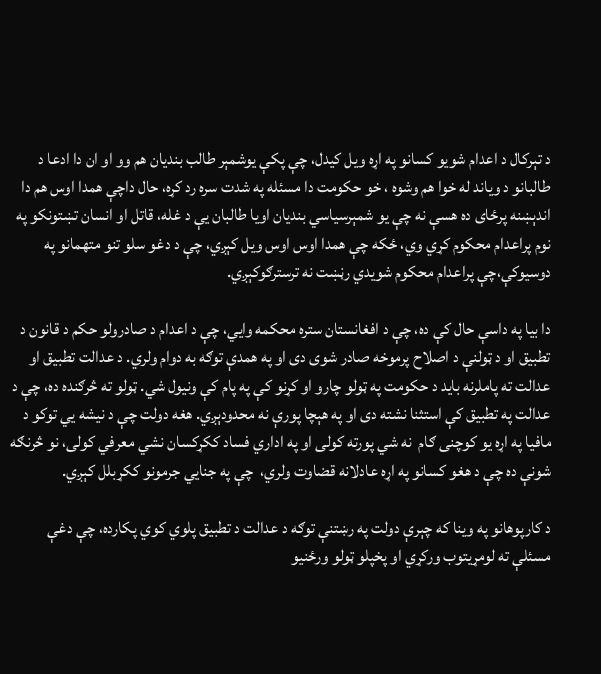د تېركال د اعدام شويو كسانو په اړه ويل كيدل، چې پكې يوشمېر طالب بنديان هم وو او ان دا ادعا د طالبانو د وياند له خوا هم وشوه ، خو حكومت دا مسئله په شدت سره رد كړه، حال داچې همدا اوس هم دا اندېښنه پرځاى ده هسې نه چې يو شمېرسياسي بنديان اويا طالبان يې د غله، قاتل او انسان تښتونكو په نوم پراعدام محكوم كړي وي، ځكه چې همدا اوس اوس ويل كېږي، چې د دغو سلو تنو متهمانو په دوسيوكې،چې پراعدام محكوم شويدي رڼښت نه ترسترګوكېږي.

دا بيا په داسې حال كې ده، چې د افغانستان ستره محكمه وايي، چې د اعدام د صادرولو حكم د قانون د تطبيق او د ټولنې د اصلاح پرموخه صادر شوى دى او په همدې توګه به دوام ولري. د عدالت تطبيق او عدالت ته پاملرنه بايد د حكومت په ټولو چارو او كړنو كې په پام كې ونيول شي. ټولو ته څرګنده ده، چې د عدالت په تطبيق كې استثنا نشته دى او په هېچا پورې نه محدودېږي. هغه دولت چې د نيشه يي توكو د مافيا په اړه يو كوچنى ګام  نه شي پورته كولى او په اداري فساد ككړكسان نشي معرفي كولى، نو څرنګه شونې ده چې د هغو كسانو په اړه عادلانه قضاوت ولري،  چې په جنايي جرمونو ككړبلل كېږي.

د كارپوهانو په وينا كه چېرې دولت په رښتنې توګه د عدالت د تطبيق پلوي كوي پكارده، چې دغې مسئلې ته لومړيتوب وركړي او پخپلو ټولو ورځنيو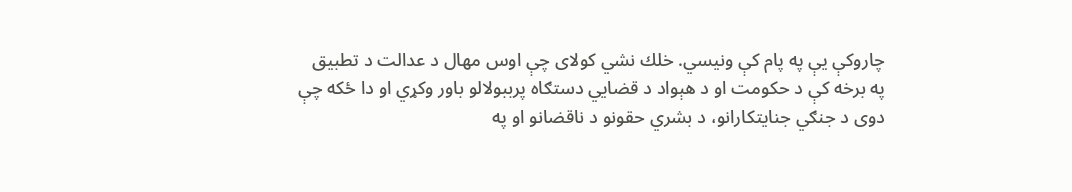چاروكې يې په پام كې ونيسي. خلك نشي كولاى چې اوس مهال د عدالت د تطبيق په برخه كې د حكومت او د هېواد د قضايي دستګاه پرببولالو باور وكړي او دا ځكه چې دوى د جنګي جنايتكارانو، د بشري حقونو د ناقضانو او په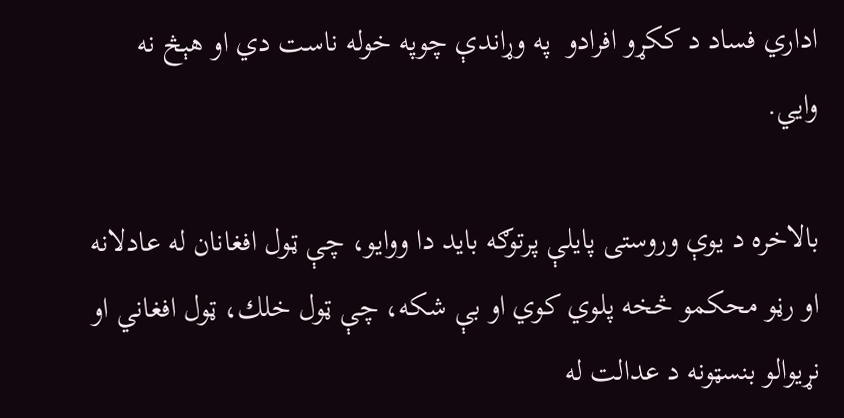اداري فساد د ككړو افرادو  په وړاندې چوپه خوله ناست دي او هېڅ نه وايي.

بالاخره د يوې وروستى پايلې پرتوګه بايد دا ووايو، چې ټول افغانان له عادلانه او رڼو محكمو څخه پلوي كوي او بې شكه، چې ټول خلك، ټول افغاني او نړيوالو بنسټونه د عدالت له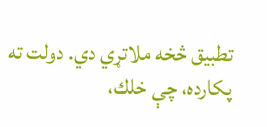تطبيق څخه ملاتړي دي. دولت ته پكارده، چې خلك،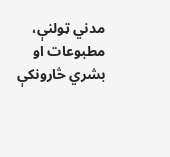مدني ټولنې، مطبوعات او بشري څارونكې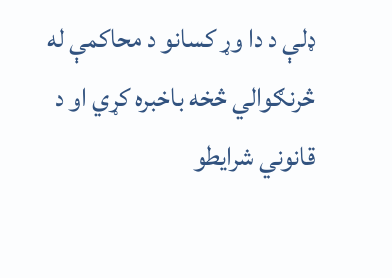ډلې د دا وړ كسانو د محاكمې له څرنګوالي څخه باخبره كړي او د قانوني شرايطو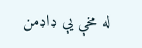له مخې يې ډاډمن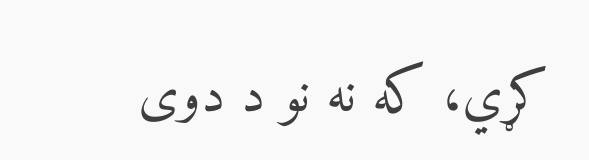كړي، كه نه نو د دوى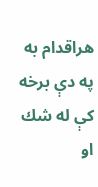هراقدام به په دې برخه كې له شك او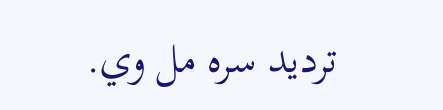ترديد سره مل وي.